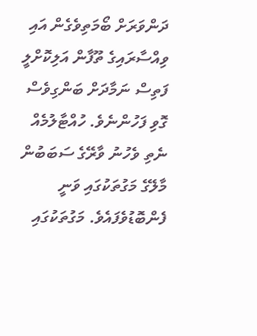ދަންވަރަށް ބޯމަތިވެގެން އައި ވިއްސާރައިގެ ތޫފާން އަލިކޮށްލީ ފަތިސް ނަމާދަށް ބަންގިވެސް ގޮވި ފަހުންނެވެ. ހުއްޓާލުމެއް ނެތި ވެހުނު ވާރޭގެ ސަބަބުން މާލޭގެ މަގުތަކުގައި ވަނީ ފެންބޮޑުވެފައެވެ. މަގުތަކުގައި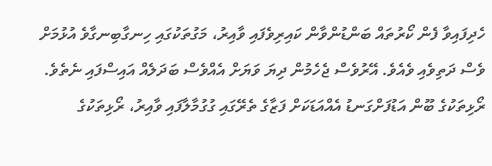ހެދިފައިވާ ފެން ކޯރުތައް ބަންޑުންވާން ކައިރިވެފައި ވާއިރު، މަގުތަކުގައި ހިނގާބިނގާވެ އުޅުމަށް ވެސް ދަތިވެއި ވެއެވެ. އޭރުވެސް ޖެހެމުން ދިޔަ ވަޔަށް އެއްވެސް ބަދަލެއް އައިސްފައި ނެތެވެ. ރޯޅިތަކުގެ ބޫން އަޑުފަށްގަނޑު އެއްއަޑަކަށް ފަޒާގެ ތެރޭގައި ގުގުމާލާފައި ވާއިރު، ރޯޅިތަކުގެ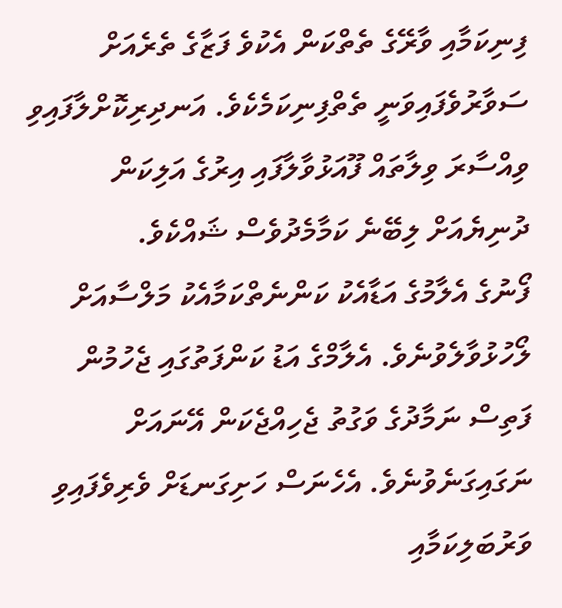ފިނިކަމާއި ވާރޭގެ ތެތްކަން އެކުވެ ފަޒާގެ ތެރެއަށް ސަވާރުވެފައިވަނީ ތެތްފިނިކަމެކެވެ. އަނދިރިކޮށްލާފައިވި ވިއްސާރަ ވިލާތައް ފޫއަޅުވާލާފައި އިރުގެ އަލިކަން ދުނިޔެއަށް ލިބޭނެ ކަމާމެދުވެސް ޝައްކެވެ.
ފޯނުގެ އެލާމުގެ އަޑާއެކު ކަންނެތްކަމާއެކު މަލްސާއަށް ލޯހުޅުވާލެވުނެވެ. އެލާމްގެ އަޑު ކަންފަތުގައި ޖެހުމުން ފަތިސް ނަމާދުގެ ވަގުތު ޖެހިއްޖެކަން އޭނައަށް ނަގައިގަނެވުނެވެ. އެހެނަސް ހަށިގަނޑަށް ވެރިވެފައިވި ވަރުބަލިކަމާއި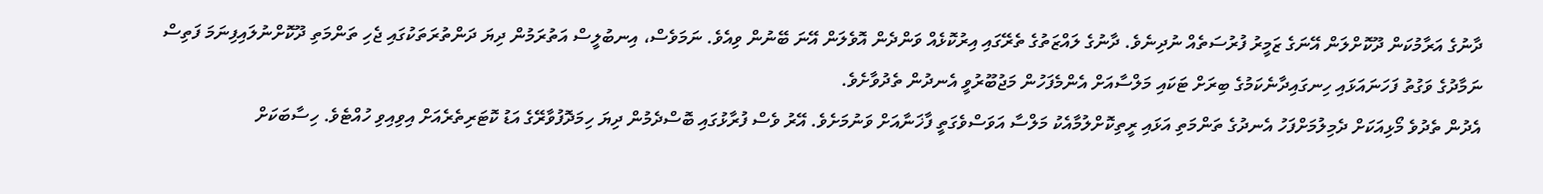ދާނުގެ އަރާމުކަން ދޫކޮށްލަން އޭނަގެ ޒަމީރު ފުރުސަތެއް ނުދިނެވެ. ދާނުގެ ލައްޒަތުގެ ތެރޭގައި އިރުކޮޅެއް ވަންދެން އޮވެލަން އޭނަ ބޭނުން ވިއެވެ. ނަމަވެސް، އިނބުލީސް އަތުރަމުން ދިޔަ ދަންތުރަތަކުގައި ޖެހި ތަންމަތި ދޫކޮށްނުލައިފިނަމަ ފަތިސް ނަމާދުގެ ވަގުތު ފަހަނައަޅައި ހިނގައިދާނެކަމުގެ ބިރަށް ޓަކައި މަލްސާއަށް އެންމެފަހުން މަޖުބޫރުވީ އެނދުން ތެދުވާށެވެ.
އެދުން ތެދުވެ މޯޅިއަކަށް ދެމިލުމަށްފަހު އެނދުގެ ތަންމަތި އަޅައި ރީތިކޮށްލުމާއެކު މަލްސާ އަވަސްވެގަތީ ފާޚަނާއަށް ވަނުމަށެވެ. އޭރު ވެސް ފުރާޅުގައި ބޮސްދެމުން ދިޔަ ހިމަދޮފުވާރޭގެ އަޑު ކޮޓަރިތެރެއަށް އިވިއިވި ހުއްޓެވެ. ހިސާބަކަށް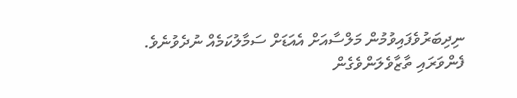ނިދިބަރުވެފައިވުމުން މަލްސާއަށް އެއަޑަށް ސަމާލުކަމެއް ނުދެވުނެވެ.
ފެންވަރައި ތާޒާވެލަންވެގެން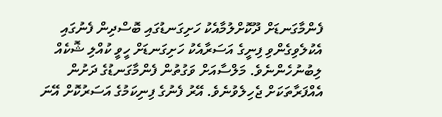ފެންމާގަނޑަށް ދޫކޮށްލުމާއެކު ހަށިގަނޑުގައި ބޮސްދިން ފެނުގައި އެކުލެވިގެންވި ފިނީގެ އަސަރާއެކު ހަށިގަނޑަށް ހީވީ ކުއްލި ޝޮކެއް ލިބުނުހެންނެވެ. މަލްސާއަށް ވަގުތުން ފެންމާގަނޑުގެ ދަށުން އެއްފަރާތަކަށް ޖެހިލެވުނެވެ. އޭރު ފެނުގެ ފިނިކަމުގެ އަސަރުކޮށް އޭނަ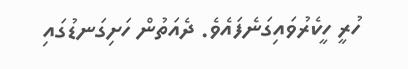ހުރީ ހީކެރުވައިގަނެފައެވެ. ދެއަތުން ހަށިގަނޑުގައި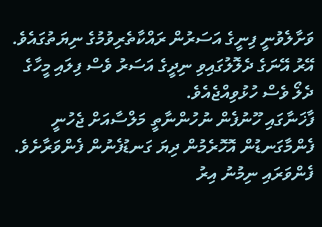ވަށާލެވުނީ ފިނީގެ އަސަރުން ރައްކާތެރިވުމުގެ ނިޔަތުގައެވެ. އޭރު އޭނަގެ ދެލޮލުގައިވި ނިދީގެ އަސަރު ވެސް ފިލައި މީހާގެ ދެލޯ ވެސް ހުޅުވިއްޖެއެވެ.
ފާޚަނާގައި ހޫނުފެން ނުހުންނާތީ މަލްސާއަށް ޖެހުނީ ފެންމާގަނޑުން އޮހޮރެމުން ދިޔަ ގަނޑުފެނުން ފެންވަރާށެވެ. ފެންވަރައި ނިމުނު އިރު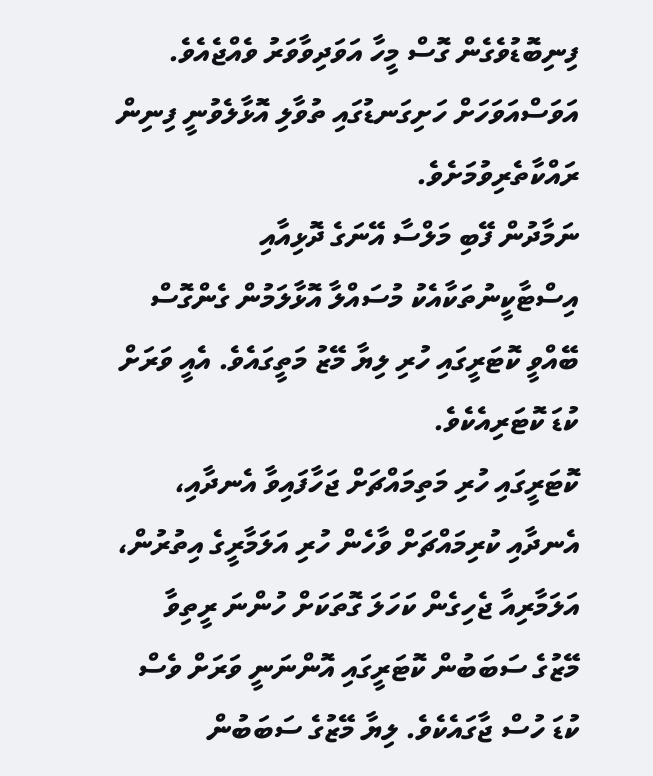ފިނިބޮޑުވެގެން ގޮސް މީހާ އަވަދިވާވަރު ވެއްޖެއެވެ. އަވަސްއަވަހަށް ހަށިގަނޑުގައި ތުވާލި އޮޅާލެވުނީ ފިނިން ރައްކާތެރިވުމަށެވެ.
ނަމާދުން ފޭބި މަލްސާ އޭނަގެ ދޮޅިއާއި އިސްޓާކީނުތަކާއެކު މުސައްލާ އޮޅާލަމުން ގެންގޮސް ބޭއްވީ ކޮޓަރީގައި ހުރި ލިޔާ މޭޒު މަތީގައެވެ. އެއީ ވަރަށް ކުޑަ ކޮޓަރިއެކެވެ.
ކޮޓަރީގައި ހުރި މަތިމައްޗަށް ޖަހާފައިވާ އެނދާއި، އެނދާއި ކުރިމައްޗަށް ވާހެން ހުރި އަލަމާރީގެ އިތުރުން، އަލަމާރިއާ ޖެހިގެން ކަހަލަ ގޮތަކަށް ހުންނަ ރީތިވާ މޭޒުގެ ސަބަބުން ކޮޓަރީގައި އޮންނަނީ ވަރަށް ވެސް ކުޑަ ހުސް ޖާގައެކެވެ. ލިޔާ މޭޒުގެ ސަބަބުން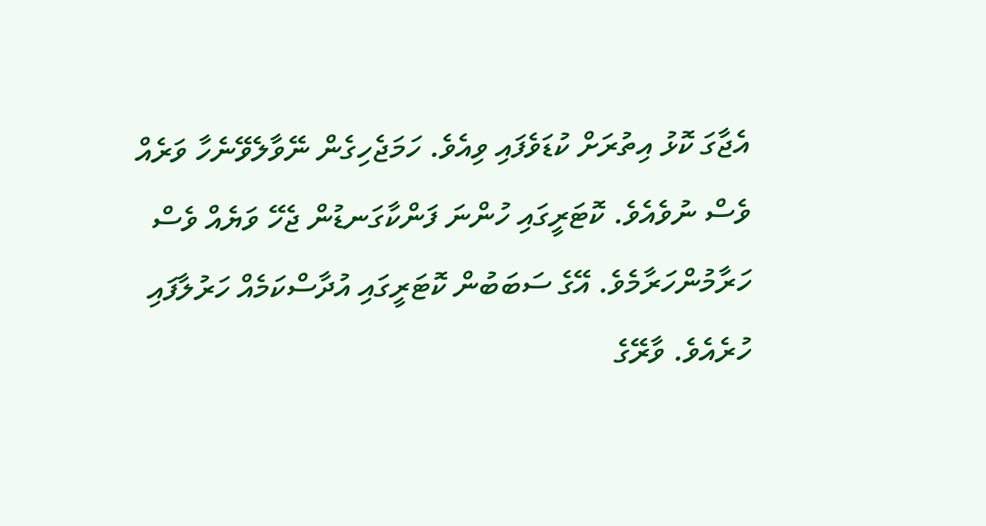އެޖާގަ ކޮޅު އިތުރަށް ކުޑަވެފައި ވިއެވެ. ހަމަޖެހިގެން ނޭވާލެވޭނެހާ ވަރެއް ވެސް ނުވެއެވެ. ކޮޓަރީގައި ހުންނަ ފަންކާގަނޑުން ޖެހޭ ވަޔެއް ވެސް ހަރާމުންހަރާމެވެ. އޭގެ ސަބަބުން ކޮޓަރީގައި އުދާސްކަމެއް ހަރުލާފައި ހުރެއެވެ. ވާރޭގެ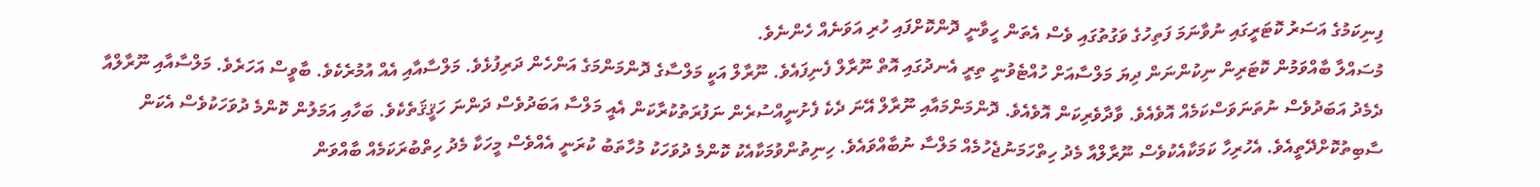ފިނިކަމުގެ އަސަރު ކޮޓަރީގައި ނުވާނަމަ ފަތިހުގެ ވަގުތުގައި ވެސް އެތަން ހީވާނީ ދޮންކޮށްފައި ހުރި އަވަނެއް ހެންނެވެ.
މުސައްލާ ބާއްވަމުން ކޮޓަރިން ނިކުންނަން ދިޔަ މަލްސާއަށް ހުއްޓެވުނީ ތިރީ އެނދުގައި އޮތް ނޫރާލް ފެނިފައެވެ. ނޫރާލް އަކީ މަލްސާގެ ދޮންމަންމަގެ އަންހެން ދަރިފުޅެވެ. މަލްސާއާއި އެއް އުމުރެކެވެ. ބާވީސް އަހަރެވެ. މަލްސާއާއި ނޫރާލްއާ ދެމެދު އަބަދުވެސް ނުތަނަވަސްކަމެއް އޮވެއެވެ. ވާދާވެރިކަން އޮވެއެވެ. ދޮންމަންމައާއި ނޫރާލް އޭނަ ދެކެ ފެށުނީއްސުރެން ނަފުރަތުކުރާކަން އެއީ މަލްސާ އަބަދުވެސް ދަންނަ ހަޤީޤަތެކެވެ. ބަހާއި އަމަލުން ކޮންމެ ދުވަހަކުވެސް އެކަން ސާބިތުކޮށްދޭތީއެވެ. އެހުރިހާ ކަމަކާއެކުވެސް ނޫރާލްއާ މެދު ހިތްހަމަނުޖެހުމެއް މަލްސާ ނުބާއްވައެވެ. ހިނިތުންވުމަކާއެކު ކޮންމެ ދުވަހަކު މުހާތަބު ކުރަނީ އެއްވެސް މީހަކާ މެދު ހިތްބުރަކަމެއް ބާއްވަން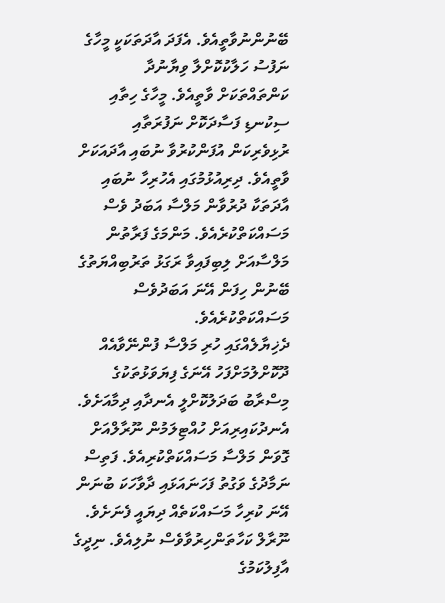ބޭނުންނުވާތީއެވެ. އެފަދަ އާދަތަކަކީ މީހާގެ ނަފުސު ހަލާކުކޮށްލާ ވިޔާނުދާ ކަންތައްތަކަށް ވާތީއެވެ. މީހާގެ ހިތާއި ސިކުނޑި ފަސާދަކޮށް ނަފުރަތާއި ރުޅިވެރިކަން އުފަންކުރުވާ ނުބައި އާދައަކަށް ވާތީއެވެ. ދިރިއުޅުމުގައި އެހުރިހާ ނުބައި އާދަތަކާ ދުރުވާން މަލްސާ އަބަދު ވެސް މަސައްކަތްކުރެއެވެ. މަންމަގެ ފަރާތުން މަލްސާއަށް ލިބިފައިވާ ރަގަޅު ތަރުބިއްޔަތުގެ ބޭނުން ހިފަން އޭނަ އަބަދުވެސް މަސައްކަތްކުރެއެވެ.
ދެޚިޔާލެއްގައި ހުރި މަލްސާ ފުންނޭވާއެއް ދޫކޮށްލުމަށްފަހު އޭނަގެ ފިޔަވަޅުތަކުގެ މިސްރާބު ބަދަލުކޮށްލީ އެނދާއި ދިމާއަށެވެ. އެނދުކައިރިއަށް ހުއްޓިލަމުން ނޫރާލްއަށް ގޮވަން މަލްސާ މަސައްކަތްކުރިއެވެ. ފަތިސް ނަމާދުގެ ވަގުތު ފަހަނައަޅައި ދާވާހަކަ ބުނަން އޭނަ ކުރިހާ މަސައްކަތެއް ދިޔައީ ފެނަށެވެ. ނޫރާލް ކަހާތަންހިރުވާވެސް ނުލިއެވެ. ނިދީގެ އާފިލުކަމުގެ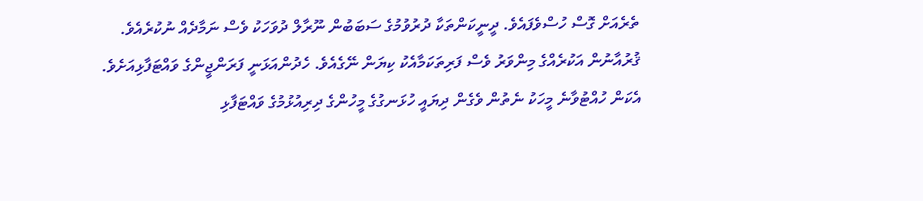ތެރެއަށް ގޮސް ހުސްވެފައެވެ. ދީނީކަންތަކާ ދުރުވުމުގެ ސަބަބުން ނޫރާލް ދުވަހަކު ވެސް ނަމާދެއް ނުކުރެއެވެ. ޤުރުއާނުން އަކުރެއްގެ މިންވަރު ވެސް ފަރިތަކަމާއެކު ކިޔަން ނޭގެއެވެ. ހެދުންއަޅަނީ ފަރަންޖީންގެ ވައްޓަފާޅިއަށެވެ. އެކަން ހުއްޓުވާނެ މީހަކު ނެތުން ވެގެން ދިޔައީ ހުޅަނގުގެ މީހުންގެ ދިރިއުޅުމުގެ ވައްޓަފާޅި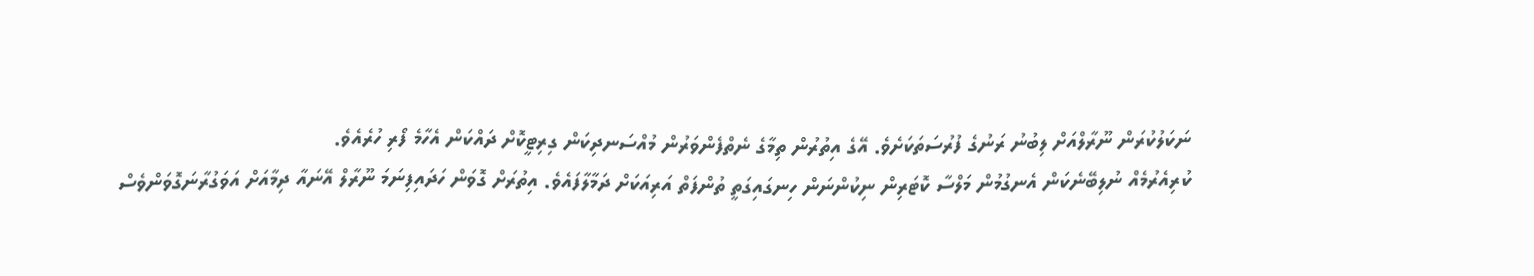ނަކަލުކުރަން ނޫރާލްއަށް ލިބުނު ރަނުގެ ފުރުސަތަކަށެވެ. އޭގެ އިތުރުން ތިމާގެ ނެތްފެންވަރުން މުއްސަނދިކަން ގިރިޓީކޮށް ދައްކަން އެހާމެ ފޯރި ހުރެއެވެ.
ކުރިއެރުމެއް ނުލިބޭނެކަން އެނގުމުން މަލްސާ ކޮޓަރިން ނިކުންނަން ހިނގައިގަތީ ތުންފަތް އަރިއަކަށް ދަމާލާފައެވެ. އިތުރަށް ގޮވަން ހަދައިފިނަމަ ނޫރާލް އޭނައާ ދިމާއަށް އަވަގުރާނަގޮވަންވެސް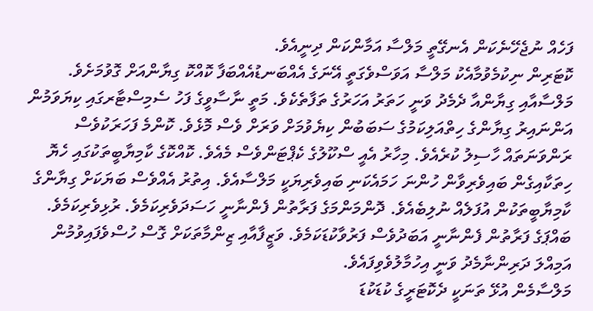ފަހެއް ނުޖެހޭނެކަން އެނގޭތީ މަލްސާ އަމާންކަން ދިނީއެވެ.
ކޮޓަރިން ނިކުމެވުމާއެކު މަލްސާ އަވަސްވެގަތީ އޭނަގެ އެއްބަނޑުއެއްބަފާ ކޮއްކޮ ގިޔާންއަށް ގޮވުމަށެވެ. މަލްސާއާއި ގިޔާންއާ ދެމެދު ވަނީ ހަތަރު އަހަރުގެ ތަފާތެކެވެ. މަތީ ނާސާވީގެ ފަހު ސެމިސްޓާރގައި ކިޔަވަމުން އަންނައިރު ގިޔާންގެ ހިތްއަލިކަމުގެ ސަބަބުން ކިޔެވުމަށް ވަރަށް ވެސް މޮޅެވެ. ކޮންމެ ފަހަރަކުވެސް ރަންވަނަތައް ހާސިލު ކުރެއެވެ. މިހާރު އެއީ ސްކޫލުގެ ކެޕްޓަންވެސް މެއެވެ. ކޮއްކޮގެ ކާމިޔާބީތަކުގައި ހެޔޮ ހިތަކާއިގެން ބައިވެރިވާން ހުންނަ ހަމައެކަނި ބައިވެރިޔަކީ މަލްސާއެވެ. އިތުރު އެއްވެސް ބަޔަކަށް ގިޔާންގެ ކާމިޔާބީތަކުން އުފަލެއް ނުލިބެއެވެ. ދޮންމަންމަގެ ފަރާތުން ފެންނާނީ ހަސަދަވެރިކަމެވެ. ރުޅިވެރިކަމެވެ. ބައްޕަގެ ފަރާތުން ފެންނާނީ އަބަދުވެސް ފަރުވާކުޑަކަމެވެ. ވަޒީފާއާއި ޒިންމާތަކަށް ގޮސް ހުސްވެފައިވުމުން އަމިއްލަ ދަރިންނާމެދު ވަނީ އިހުމާލުވެވިފައެވެ.
މަލްސާމެން އުޅޭ ތަނަކީ ދެކޮޓަރީގެ ކުޑަކުޑަ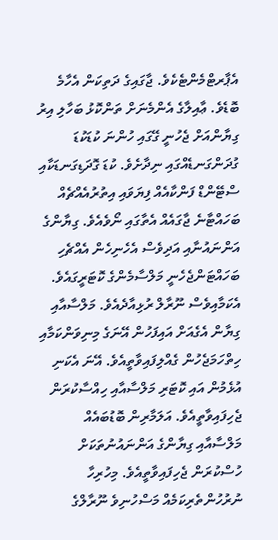އެޕާރޓްމެންޓެކެވެ. ޖާގައިގެ ދަތިކަން އެހާމެ ބޮޑެވެ. ޢާއިލާގެ އެންމެނަށް ތަންކޮޅު ބަހާލި އިރު ގިޔާންއަށް ޖެހުނީ ގޭގައި ހުންނަ ކުޑަކުޑަ ގުދަންގަނޑެއްގައި ނިދާށެވެ. ކުޑަ ގޮދަޑިގަނޑަކާއި ސްޓޭންޑް ފަންކާއެއް ފިޔަވައި އިތުރުއެއްޗެއް ބަހައްޓާނެ ޖާގައެއް އެތާގައި ނޯވެއެވެ. ގިޔާންގެ އަންނައުނާއި އަދިވެސް އެހެނިހެން އެއްޗެހި ބަހައްޓަންޖެހެނީ މަލްސާމެންގެ ކޮޓަރީގައެވެ. އެކަމާއިވެސް ނޫރާލް ރުޅިއާދެއެވެ. މަލްސާއާއި ގިޔާން އެގެއަށް އައިފަހުން އޭނަގެ މިނިވަންކަމާއި ހިތްހަމަޖެހުން ގެއްލިފައިވާތީއެވެ. އޭނަ އެކަނި އުޅެމުން އައި ކޮޓަރި މަލްސާއާއި ހިއްސާކުރަން ޖެހިފައިވާތީއެވެ. އަލަމާރިން ބޮޑުބައެއް މަލްސާއާއި ގިޔާންގެ އަންނައުނުތަކަށް ހުސްކުރަން ޖެހިފައިވާތީއެވެ. މިހުރިހާ ނުރުހުންތެރިކަމެއް މަސްހުނިވެ ނޫރާލްގެ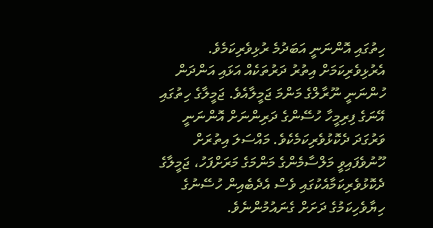ހިތުގައި އޮންނަނީ އަބަދުމެ ރުޅިވެރިކަމެވެ. އެރުޅިވެރިކަމަށް އިތުރު ދަރުތަކެއް އަޅައި އަންދަން ހުންނަނީ ނޫރާލްގެ މަންމަ ޖަމީލާއެވެ. ޖަމީލާގެ ހިތުގައި އޭނަގެ ފިރިމީހާ ހުސޭންގެ ދަރިންނަށް އޮންނަނީ ވަރުގަދަ ދެކޮޅުވެރިކަމެކެވެ. މައްސަލަ އިތުރަށް ހޫނުވެފައިވީ މަލްސާމެންގެ މަންމަގެ މަރަށްފަހު، ޖަމީލާގެ ދެކޮޅުވެރިކަމާއެކުގައި ވެސް އެދެބެއިން ހުސޭނުގެ ހިޔާވެހިކަމުގެ ދަށަށް ގެނައުމުންނެވެ.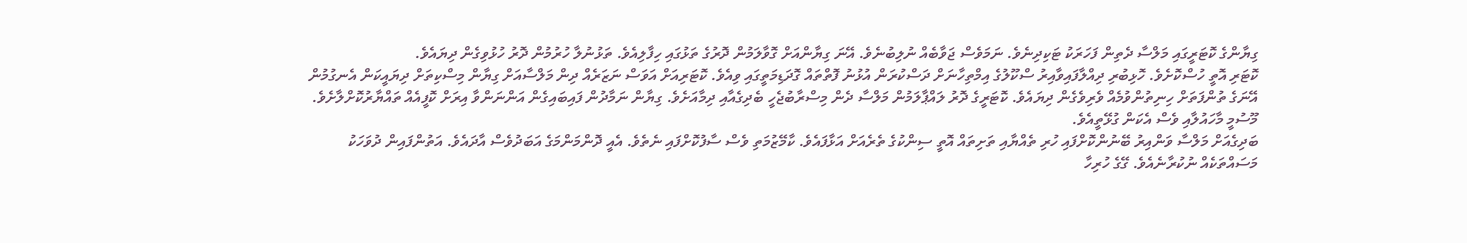ގިޔާންގެ ކޮޓަރީގައި މަލްސާ ދެތިން ފަހަރަކު ޓަކިދިނެވެ. ނަމަވެސް ޖަވާބެއް ނުލިބުނެވެ. އޭނަ ގިޔާންއަށް ގޮވާލަމުން ދޮރުގެ ތަޅުގައި ހިފާލިއެވެ. ތަޅުނުލާ ހުރުމުން ދޮރު ހުޅުވިގެން ދިޔައެވެ.
ކޮޓަރި އޮތީ ހުސްކޮށެވެ. ހޮޅިބުރި ދިއްލާފައިވާއިރު ސްކޫލުގެ އިމްތިހާނަށް ދަސްކުރަން އުޅުނު ފޮތްތައް ގޮދަޑިމަތީގައި ވިއެވެ. ކޮޓަރިއަށް އަވަސް ނަޒަރެއް ދިން މަލްސާއަށް ގިޔާން މިސްކިތަށް ދިޔައީކަން އެނގުމުން އޭނަގެ ތުންފަތަށް ހިނިތުންވުމެއް ވެރިވެގެން ދިޔައެވެ. ކޮޓަރީގެ ދޮރު ލައްޕާލަމުން މަލްސާ ދެން މިސްރާބުޖެހީ ބެދިގެއާއި ދިމާއަށެވެ. ގިޔާން ނަމާދުން ފައިބައިގެން އަންނަންވާ އިރަށް ކޮފީއެއް ތައްޔާރުކޮށްލާށެވެ. މޫސުމީ މާހައުލާއި ވެސް އެކަން ގުޅޭތީއެވެ.
ބަދިގެއަށް މަލްސާ ވަންއިރު ބޭނުންކޮށްފައި ހުރި ތެއްޔާއި ތަށިތައް އޮތީ ސިންކުގެ ތެރެއަށް އަޅާފައެވެ. ކާމޭޒުމަތި ވެސް ސާފުކޮށްފައި ނެތެވެ. އެއީ ދޮންމަންމަގެ އަބަދުވެސް އާދައެވެ. އަތުންފައިން ދުވަހަކު މަސައްތަކެއް ނުކުރާނެއެވެ. ގޭގެ ހުރިހާ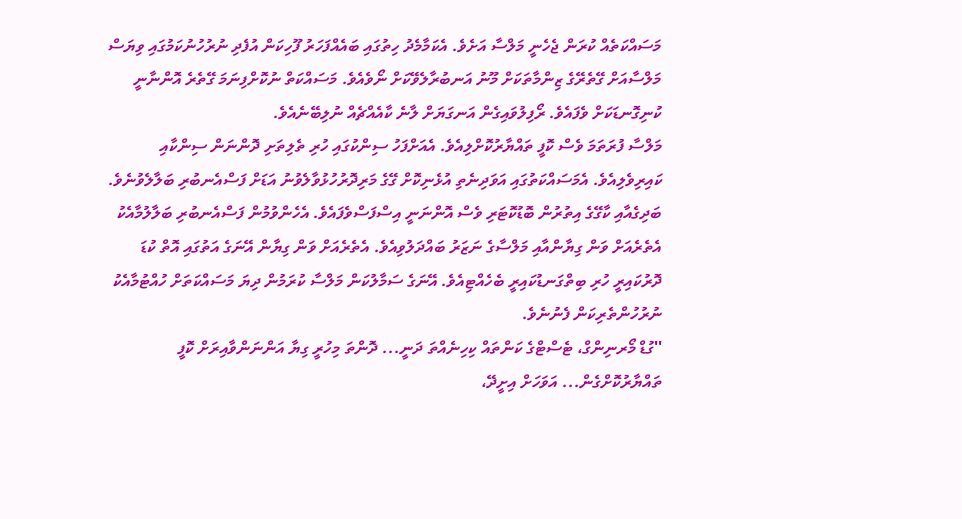މަސައްކަތެއް ކުރަން ޖެހެނީ މަލްސާ އަށެވެ. އެކަމާމެދު ހިތުގައި ބައެއްފަހަރު ފޫހިކަން އުފެދި ނުރުހުނުކަމުގައި ވިޔަސް މަލްސާއަށް ގޭތެރޭގެ ޒިންމާތަކަށް މޫނު އަނބުރާލެވޭކަށް ނޯވެއެވެ. މަސައްކަތް ނުކޮށްފިނަމަ ގޭތެރެ އޮންނާނީ ކުނިގޮނޑަކަށް ވެފައެވެ. ރޯފިލުވައިގެން އަނގަޔަށް ލާނެ ކާއެއްޗެއް ނުލިބޭނެއެވެ.
މަލްސާ ފުރަތަމަ ވެސް ކޮފީ ތައްޔާރުކޮށްލިއެވެ. އެއަށްފަހު ސިންކުގައި ހުރި ތެލިތަށި ދޮންނަން ސިންކާއި ކައިރިވެލިއެވެ. އެމަސައްކަތުގައި އަވަދިނެތި އުޅެނިކޮށް ގޭގެ މަރިދޮރުހުޅުވާލެވުނު އަޑަށް ފަސްއެނބުރި ބަލާލެވުނެވެ.
ބަދިގެއާއި ކާގޭގެ އިތުރުން ބޮޑުކޮޓަރި ވެސް އޮންނަނީ އިސްފަސްވެފައެވެ. އެހެންވުމުން ފަސްއެނބުރި ބަލާލުމާއެކު އެތެރެއަށް ވަން ގިޔާންއާއި މަލްސާގެ ނަޒަރު ބައްދަލުވިއެވެ. އެތެރެއަށް ވަން ގިޔާން އޭނަގެ އަތުގައި އޮތް ކުޑަ ދޮރުކައިރީ ހުރި ބިތްގަނޑުކައިރީ ބެހެއްޓިއެވެ. އޭނަގެ ސަމާލުކަން މަލްސާ ކުރަމުން ދިޔަ މަސައްކަތަށް ހުއްޓުމާއެކު ނުރުހުންތެރިކަން ފެނުނެވެ.
''ގުޑް މޯރނިންގް، ޓެސްޓްގެ ކަންތައް ކިހިނެއްތަ ދަނީ... ދޮންތަ މިހުރީ ގިޔާ އަންނަންވާއިރަށް ކޮފީ ތައްޔާރުކޮށްގެން... އަވަހަށް އިށީދޭ،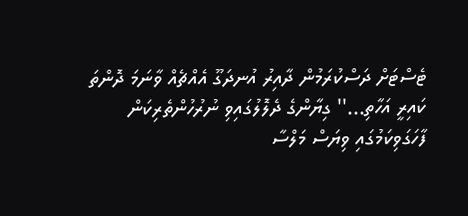ޓެސްޓަށް ދަސްކުރަމުން ދާއިރު އުނދަގޫ އެއްޗެއް ވާނަމަ ދޮންތަ ކައިރީ އަހާތި...'' ގިޔާންގެ ދެލޮލުގައިވި ނުރުހުންތެރިކަން ފާހަގަވިކަމުގައި ވިޔަސް މަލްސާ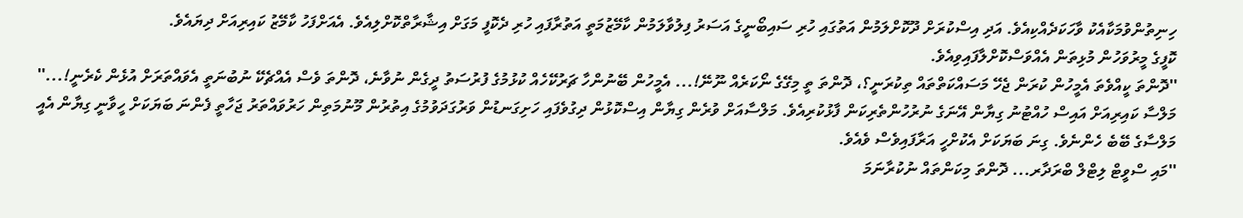ހިނިތުންވުމަކާއެކު ވާހަކަދެއްކިއެވެ. އަދި އިސްކުރަށް ދޫކޮށްލަމުން އަތުގައި ހުރި ސައިބޯނީގެ އަސަރު ފިލުވާލަމުން ކާމޭޒުމަތީ އަތުރާފައި ހުރި ދެކޮފީ މަގަށް އިޝާރާތްކޮށްލިއެވެ. އެއަށްފަހު ކާމޭޒު ކައިރިއަށް ދިޔައެވެ.
ކޮފީގެ މީރުވަހުން މުޅިތަން އެއްވަސްކޮށްލާފައިވިއެވެ.
''ދޮންތަ ކީއްވެތަ އެމީހުން ކުރަން ޖެހޭ މަސައްކަތްތައް ތިކުރަނީ؟، ދޮންތަ ތީ މިގޭގެ ނޯކަރެއް ނޫނޭ!... އެމީހުން ބޭނުންހާ ޗަރުކޭހެއް ކުޅުމުގެ ފުރުސަތު ދީގެން ނުވާނެ، ދޮންތަ ވެސް އެއްޗެކޭ ނުބުނަތީ އެވައްތަރަށް އުޅެން ކެރެނީ!...'' މަލްސާ ކައިރިއަށް އައިސް ހުއްޓުނު ގިޔާން އޭނަގެ ނުރުހުންތެރިކަން ފާޅުކުރިއެވެ. މަލްސާއަށް ވުރެން ގިޔާން އިސްކޮޅުން ދިގުވެފައި ހަށިގަނޑުން ވަރުގަދަވުމުގެ އިތުރުން މޫނުމަތިން ހަރުވައްތަރު ޖަހާތީ ފެންނަ ބަޔަކަށް ހީވާނީ ގިޔާން އެއީ މަލްސާގެ ބޭބެ ހެންނެވެ. ގިނަ ބަޔަކަށް އެކުށްހީ އަރާފައިވެސް ވެއެވެ.
''މައި ސްވީޓް ލިޓްލް ބްރަދާރ... ދޮންތަ މިކަންތައް ނުކުރާނަމަ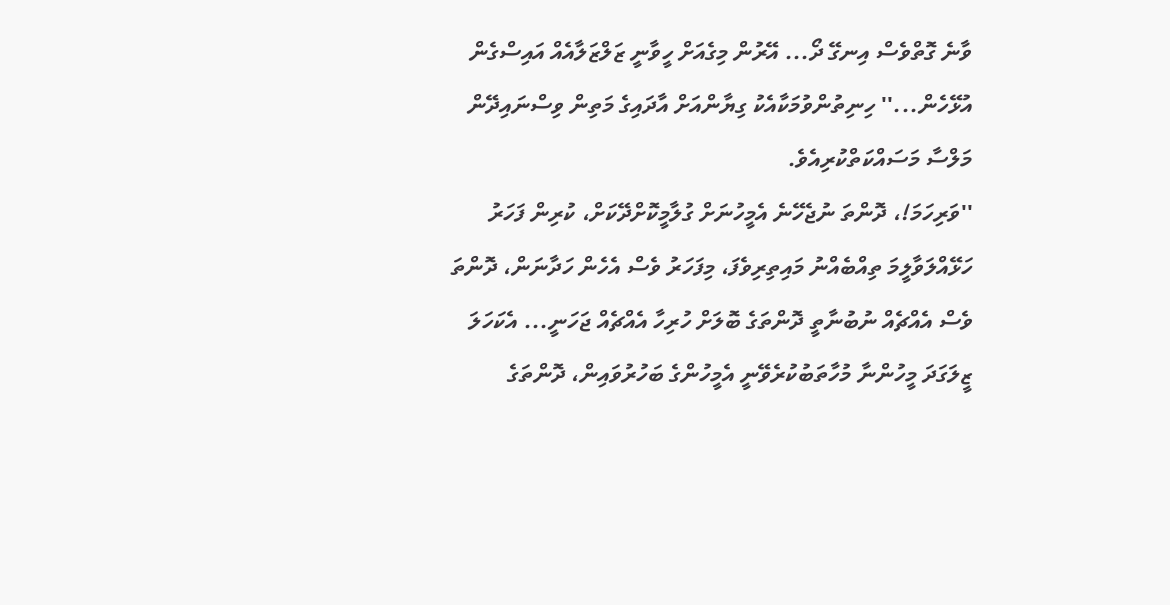ވާނެ ގޮތްވެސް އިނގޭ ދޯ... އޭރުން މިގެއަށް ހީވާނީ ޒަލްޒަލާއެއް އައިސްގެން އުޅޭހެން...'' ހިނިތުންވުމަކާއެކު ގިޔާންއަށް އާދައިގެ މަތިން ވިސްނައިދޭން މަލްސާ މަސައްކަތްކުރިއެވެ.
''ވަރިހަމަ!، ދޮންތަ ނުޖެހޭނެ އެމީހުނަށް ގުލާމީކޮށްދޭކަށް، ކުރިން ފަހަރު ހަޅޭއްލަވާލީމަ ތިއްބެއްނު މައިތިރިވެފަ، މިފަހަރު ވެސް އެހެން ހަދާނަން، ދޮންތަ ވެސް އެއްޗެއް ނުބުނާތީ ދޮންތަގެ ބޮލަށް ހުރިހާ އެއްޗެއް ޖަހަނީ... އެކަހަލަ ޒީލަގަދަ މީހުންނާ މުހާތަބުކުރެވޭނީ އެމީހުންގެ ބަހުރުވައިން، ދޮންތަގެ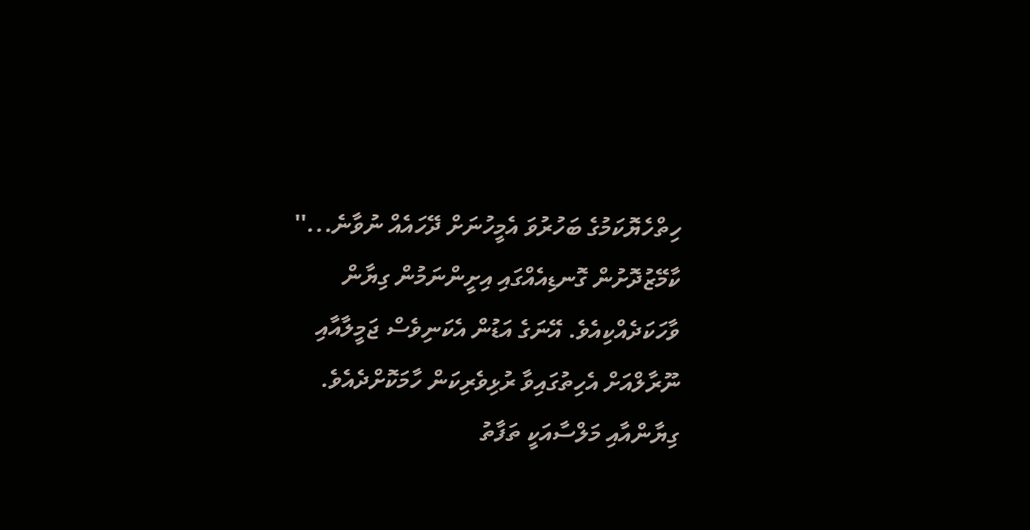ހިތްހެޔޮކަމުގެ ބަހުރުވަ އެމީހުނަށް ދޭހައެއް ނުވާނެ...'' ކާމޭޒުދޮށުން ގޮނޑިއެއްގައި އިށީންނަމުން ގިޔާން ވާހަކަދެއްކިއެވެ. އޭނަގެ އަޑުން އެކަނިވެސް ޖަމީލާއާއި ނޫރާލްއަށް އެހިތުގައިވާ ރުޅިވެރިކަން ހާމަކޮށްދެއެވެ.
ގިޔާންއާއި މަލްސާއަކީ ތަފާތު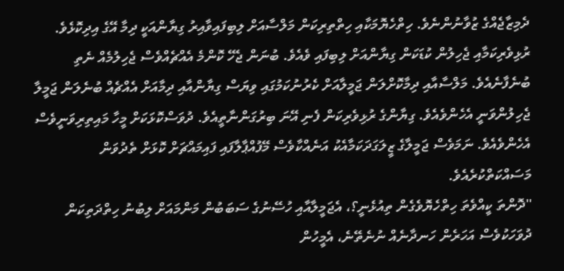ދެމިޒާޖެއްގެ ޒުވާނުންނެވެ. ހިތްހެޔޮމަކާއި ހިތްތިރިކަން މަލްސާއަށް ލިބިފައިވާއިރު ގިޔާންއަކީ ދިމާ އޭގެ އިދިކޮޅެވެ. ރުޅިވެރިކަމާއި ޖެހިލުން ކުޑަކަން ގިޔާންއަށް ލިބިފައި ވެއެވެ. ބުނަން ޖެހޭ ކޮންމެ އެއްޗެއްވެސް ޖެހިލުމެއް ނެތި ބުނެފާނެއެވެ. މަލްސާއާއި ދިމާކޮށްލަން ޖަމީލާއަށް ކެރުނުކަމުގައި ވިޔަސް ގިޔާންއާއި ދިމާއަށް އެއްޗެއް ބުނެލަން ޖަމީލާ ޖެހިލުންވަނީ އެހެންވެއެވެ. ގިޔާންގެ ރުޅިވެރިކަން ފެނި އޭނަ ބިރުގަންނާތީއެވެ. ދުވަސްކޮޅަކަށް މީހާ މައިތިރިވަނީވެސް އެހެންވެއެވެ. ނަމަވެސް ޖަމީލާގެ ޒީލަގަދަކަމާއެކު އަނެއްކާވެސް މޭފުއްޕާލާފައި ފައިމައްޗަށް ކޮޅަށް ތެދުވަން މަސައްކަތްކުރެއެވެ.
''ދޮންތަ ކީއްވެތަ ހިތްހެޔޮވެގެން ތިއުޅެނީ؟، އެޖަމީލާއާއި ހުސޭނުގެ ސަބަބުން މަންމައަށް ލިބުނު ހިތްދަތިކަން ދުވަހަކުވެސް އަހަރެން ހަނދާނެއް ނުނެތޭނެ، އެމީހުން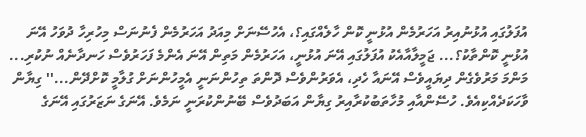އުފަލުގައި އުޅުނުއިރު އަހަރުމެން އުޅުނީ ކޮން ހާލެއްގައި؟، އެހުސޭނަށް މިއަދު އަހަރުމެން ފެނުނަސް މިހުރިހާ ދުވަހު އޭނަ އުޅުނީ ކޮންތާކު؟... ޖަމީލާއާއެކު އުފަލުގައި އޭނަ އުޅުނީ، އަހަރުމެން މަތިން އޭނަ އެންމެ ފަހަރުވެސް ހަނދާނެއް ނުކުރި... މަންމަ މަރުވެގެން ދިޔައީވެސް އޭނައާ ހެދި، އެވަރުންވެސް ދޮންތަ ތިހުންނަނީ އެމީހުންނަށް ގުލާމީ ކޮށްދޭން...'' ގިޔާން ވާހަކަދެއްކިއެވެ. ހުސޭންއާއި މުހާތަބުކުރާއިރު ގިޔާން އަބަދުވެސް ބޭނުންކުރަނީ ނަމެވެ. އޭނަގެ ނަޒަރުގައި އޭނަގެ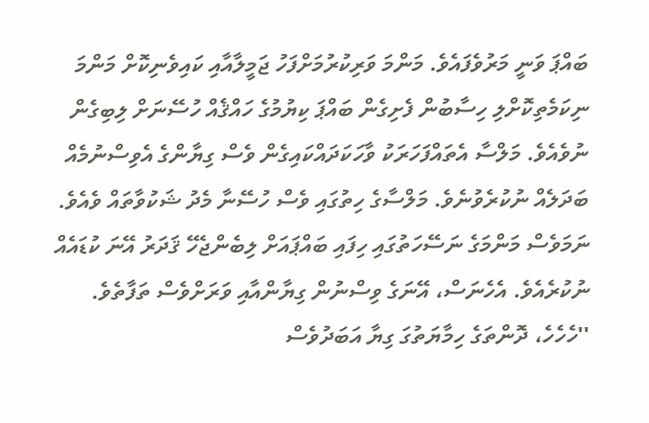ބައްޕަ ވަނީ މަރުވެފައެވެ. މަންމަ ވަރިކުރުމަށްފަހު ޖަމީލާއާއި ކައިވެނިކޮށް މަންމަ ނިކަމެތިކޮށްލި ހިސާބުން ފެށިގެން ބައްޕަ ކިޔުމުގެ ހައްޤެއް ހުސޭނަށް ލިބިގެން ނުވެއެވެ. މަލްސާ އެތައްފަހަރަކު ވާހަކަދައްކައިގެން ވެސް ގިޔާންގެ އެވިސްނުމެއް ބަދަލެއް ނުކުރެވުނެވެ. މަލްސާގެ ހިތުގައި ވެސް ހުސޭނާ މެދު ޝަކުވާތައް ވެއެވެ. ނަމަވެސް މަންމަގެ ނަސޭހަތުގައި ހިފައި ބައްޕައަށް ލިބެންޖެހޭ ޤަދަރު އޭނަ ކުޑައެއް ނުކުރެއެވެ. އެހެނަސް، އޭނަގެ ވިސްނުން ގިޔާންއާއި ވަރަށްވެސް ތަފާތެވެ.
''ހެހެހެ، ދޮންތަގެ ހިމާޔަތުގަ ގިޔާ އަބަދުވެސް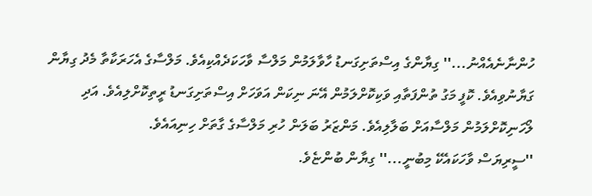ހުންނާނެއެއްނު...'' ގިޔާންގެ އިސްތަށިގަނޑު ހާވާލަމުން މަލްސާ ވާހަކަދެއްކިއެވެ. މަލްސާގެ އެހަރަކާތާ މެދު ގިޔާން ގަޔާނުވިއެވެ. ކޮފީ މަގު ތުންފަތާއި ވަކިކޮށްލަމުން އޭނަ ނިކަން އަވަހަށް އިސްތަށިގަނޑު ރީތިކޮށްލިއެވެ. އަދި ލޯހަނިކޮށްލަމުން މަލްސާއަށް ބަލާލިއެވެ. މަންޒަރު ބަލަން ހުރި މަލްސާގެ ގާތަށް ހިނިއައެވެ.
''ސީރިޔަސް ވާހަކައެކޭ މިބުނީ...'' ގިޔާން ބުންޏެވެ.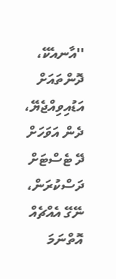''އާނއެކޭ، ދޮންތައަށް އަޑުއިވިއްޖެޔޭ، ދެން އަވަހަށް ދޭ ޓެސްޓަށް ދަސްކުރަން، ނޭގޭ އެއްޗެއް އޮތްނަމަ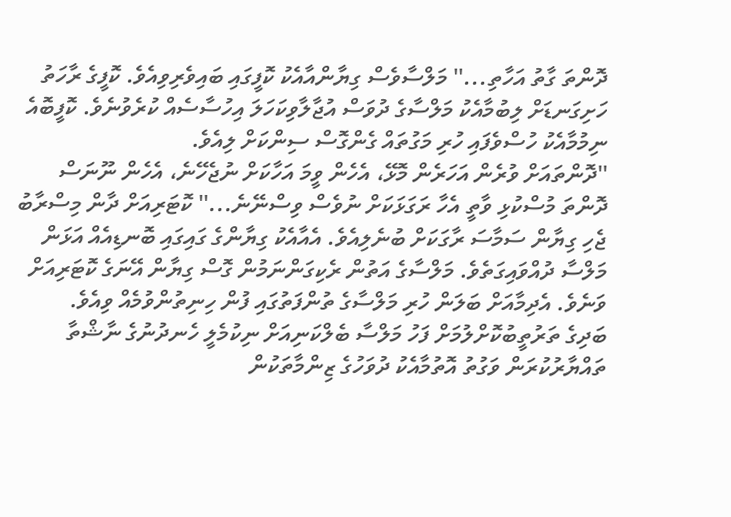ދޮންތަ ގާތު އަހާތި...'' މަލްސާވެސް ގިޔާންއާއެކު ކޮފީގައި ބައިވެރިވިއެވެ. ކޮފީގެ ރާހަތު ހަށިގަނޑަށް ލިބުމާއެކު މަލްސާގެ ދުވަސް އުޖާލާވިކަހަލަ އިހުސާސެއް ކުރެވުނެވެ. ކޮފީބޮއެ ނިމުމާއެކު ހުސްވެފައި ހުރި މަގުތައް ގެންގޮސް ސިންކަށް ލިއެވެ.
''ދޮންތައަށް ވުރެން އަހަރެން މޮޅޭ، އެހެން ވީމަ އަހާކަށް ނުޖެހޭނެ، އެހެން ނޫނަސް ދޮންތަ މުސްކުޅި ވާތީ އެހާ ރަގަޅަކަށް ނުވެސް ވިސްނޭނެ...'' ކޮޓަރިއަށް ދާން މިސްރާބު ޖެހި ގިޔާން ސަމާސަ ރާގަކަށް ބުނެލިއެވެ. އެއާއެކު ގިޔާންގެ ގައިގައި ބޮނޑިއެއް އަޅަން މަލްސާ ދުއްވައިގަތެވެ. މަލްސާގެ އަތުން ރެކިގަންނަމުން ގޮސް ގިޔާން އޭނަގެ ކޮޓަރިއަށް ވަނެވެ. އެދިމާއަށް ބަލަން ހުރި މަލްސާގެ ތުންފަތުގައި ފުން ހިނިތުންވުމެއް ވިއެވެ.
ބަދިގެ ތަރުތީބުކޮށްލުމަށް ފަހު މަލްސާ ބެލްކަނިއަށް ނިކުމެލީ ހެނދުނުގެ ނާޝްތާ ތައްޔާރުކުރަން ވަގުތު އޮތުމާއެކު ދުވަހުގެ ޒިންމާތަކުން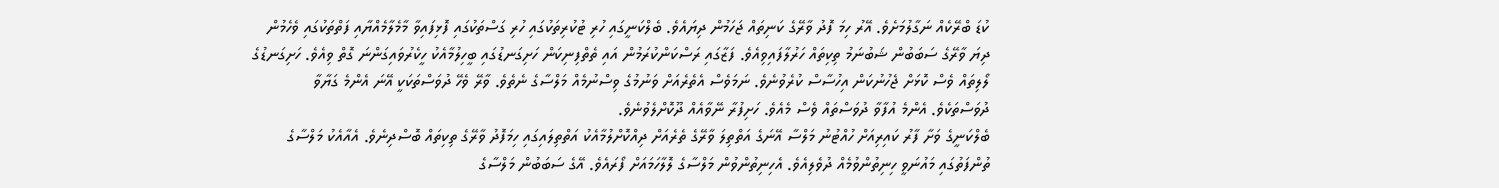ކުޑަ ބްރޭކެއް ނަގާލުމަށެވެ. އޭރު ހިމަ ފޮދު ވާރޭގެ ކަނިތައް ޖަހަމުން ދިޔައެވެ. ބެލްކަނީގައި ހުރި ޓުކުރިތަކުގައި ހުރި ގަސްތަކުގައި ފޮޅިފައިވާ މާމެލާމެއްޔާއި ފަތްތަކުގައި ވެހެމުން ދިޔަ ވާރޭގެ ސަބަބުން ޝަބުނަމު ތިކިތައް ހަރުލާފައިވިއެވެ. ފަޒާގައި ރަސްކަންކުރަމުން އައި ތެތްފިނިކަން ހަށިގަނޑުގައި ބީހިލުމާއެކު ހީކެރުވައިގަންނަ ގޮތް ވިއެވެ. ހަށިގަނޑުގެ ލޯލިތައް ވެސް ކޮޅަށް ޖެހުނުކަން އިހުސާސް ކުރެވުނެވެ. ނަމަވެސް އެތެރެއަށް ވަނުމުގެ ވިސްނުމެއް މަލްސާގެ ނެތެވެ. ވާރޭ ވެހޭ ދުވަސްތަކަކީ އޭނަ އެންމެ ގަޔާވާ ދުވަސްތަކެވެ. އެންމެ އުފާވާ ދުވަސްތައް ވެސް މެއެވެ. ހަށިފުރާ ނޭވާއެއް ދޫކޮށްލެވުނެވެ.
ބެލްކަނީގެ ވަށާ ފާރު ކައިރިއަށް ހުއްޓުނު މަލްސާ އޭނަގެ އަތްތިލަ ވާރޭގެ ތެރެއަށް ދިއްކޮށްލުމާއެކު އަތްތިލައިގައި ހިމަފޮދު ވާރޭގެ ތިކިތައް ބޮސްދިނެވެ. އެއާއެކު މަލްސާގެ ތުންފަތުގައި މައުނަވީ ހިނިތުންވުމެއް ދުވެލިއެވެ. އެހިނިތުންވުން މަލްސާގެ ލޮލާހަމައަށް ފޯރައެވެ. އޭގެ ސަބަބުން މަލްސާގެ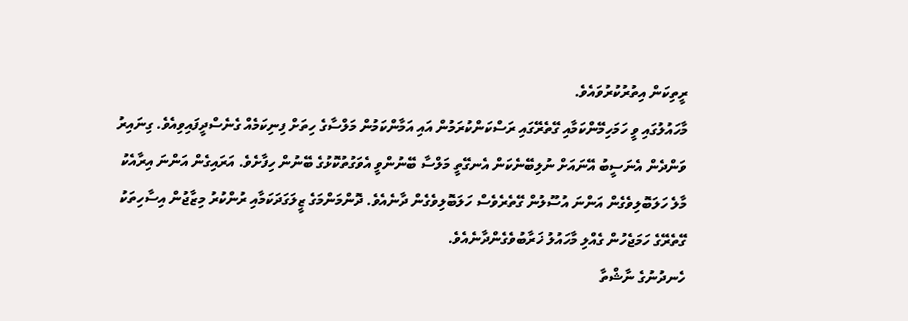ރީތިކަން އިތުރުކުރުވައެވެ.
މާހައުލުގައި ވީ ހަމަހިމޭންކަމާއި ގޭތެރޭގައި ރަސްކަންކުރަމުން އައި އަމާންކަމުން މަލްސާގެ ހިތަށް ފިނިކަމެއް ގެނެސްދީފައިވިއެވެ. ގިނައިރު ވަންދެން އެނަސީބު އޭނައަށް ނުލިބޭނެކަން އެނގޭތީ މަލްސާ ބޭނުންވީ އެވަގުތުކޮޅުގެ ބޭނުން ހިފާށެވެ. އަރައިގެން އަންނަ އިރާއެކު މާލެ ހަލަބޮލިވެގެން އަންނަ އުސޫލުން ގޭތެރެވެސް ހަލަބޮލިވެގެން ދާނެއެވެ. ދޮންމަންމަގެ ޒީލަގަދަކަމާއި ރުންކުރު މިޒާޖުން އިސާހިތަކު ގޭތެރޭގެ ހަމަޖެހުން ގެއްލި މާހައުލު ޚަރާބުވެގެންދާނެއެވެ.
ހެނދުނުގެ ނާޝްތާ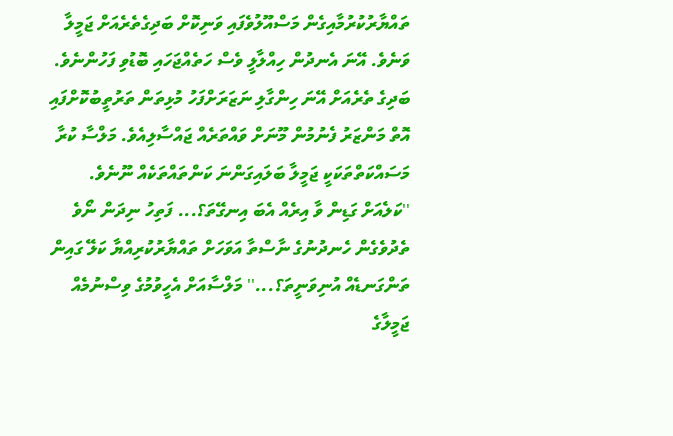ތައްޔާރުކުރުމާއިގެން މަސްއޫލުވެފައި ވަނިކޮށް ބަދިގެތެރެއަށް ޖަމީލާ ވަނެވެ. އޭނަ އެނދުން ހިއްލާލީ ވެސް ހަތެއްޖަހައި ބޮޑުވި ފަހުންނެވެ. ބަދިގެ ތެރެއަށް އޭނަ ހިންގާލި ނަޒަރަށްފަހު މުޅިތަން ތަރުތީބުކޮށްފައި އޮތް މަންޒަރު ފެނުމުން މޫނަށް ވައްތަރެއް ޖައްސާލިއެވެ. މަލްސާ ކުރާ މަސައްކަތްތަކަކީ ޖަމީލާ ބަލައިގަންނަ ކަންތައްތަކެއް ނޫނެވެ.
''ކަލެއަށް ގަޑިން ވާ އިރެއް އެބަ އިނގޭތަ؟... ފަތިހު ނިދަން ނޯވެ ތެދުވެގެން ހެނދުނުގެ ނާސްތާ އަވަހަށް ތައްޔާރުކުރިއްޔާ ކަލޭ ގައިން ތަންގަނޑެއް އުނިވަނީތަ؟...'' މަލްސާއަށް އެހީވުމުގެ ވިސްނުމެއް ޖަމީލާގެ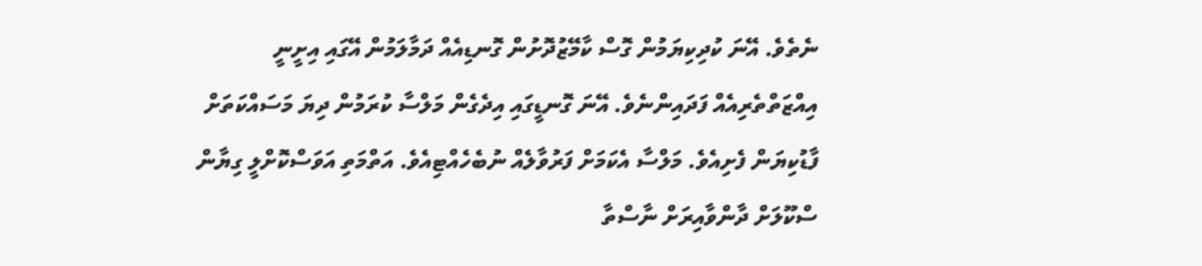ނެތެވެ. އޭނަ ކުދިކިޔަމުން ގޮސް ކާމޭޒުދޮށުން ގޮނޑިއެއް ދަމާލަމުން އޭގައި އިށީނީ އިއްޒަތްތެރިއެއް ފަދައިންނެވެ. އޭނަ ގޮނޑީގައި އިދެގެން މަލްސާ ކުރަމުން ދިޔަ މަސައްކަތަށް ފާޑުކިޔަން ފެށިއެވެ. މަލްސާ އެކަމަށް ފަރުވާލެއް ނުބެހެއްޓިއެވެ. އަތްމަތި އަވަސްކޮށްލީ ގިޔާން ސްކޫލަށް ދާންވާއިރަށް ނާސްތާ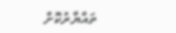ތައްޔާރުކޮށް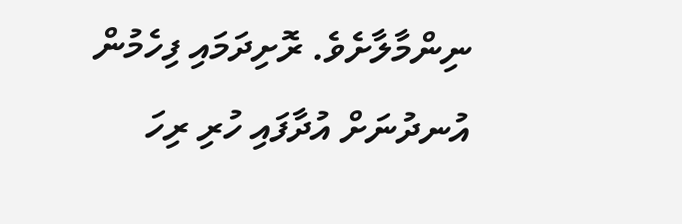ނިންމާލާށެވެ. ރޮށިދަމައި ފިހެމުން އުނދުނަށް އުދާފައި ހުރި ރިހަ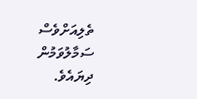ތެލިއަށްވެސް ސަމާލުވަމުން ދިޔައެވެ.